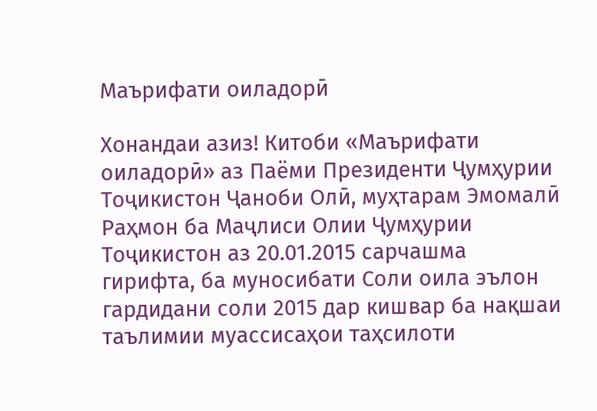Маърифати оиладорӣ

Хонандаи азиз! Китоби «Маърифати оиладорӣ» аз Паёми Президенти Ҷумҳурии Тоҷикистон Ҷаноби Олӣ, муҳтарам Эмомалӣ Раҳмон ба Маҷлиси Олии Ҷумҳурии Тоҷикистон аз 20.01.2015 сарчашма гирифта, ба муносибати Соли оила эълон гардидани соли 2015 дар кишвар ба нақшаи таълимии муассисаҳои таҳсилоти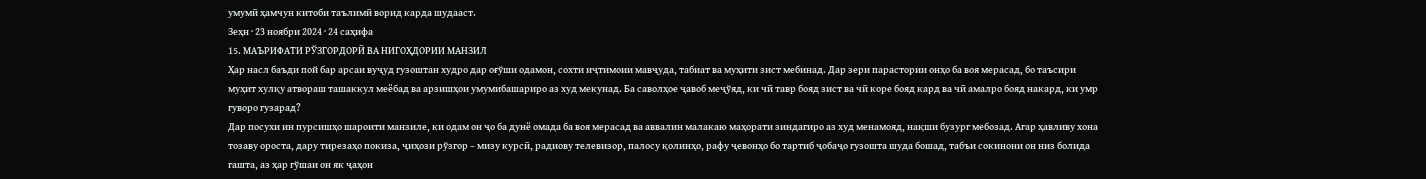умумӣ ҳамчун китоби таълимӣ ворид карда шудааст.
Зеҳн · 23 ноябри 2024 · 24 саҳифа
15. МАЪРИФАТИ РЎЗГОРДОРӢ ВА НИГОҲДОРИИ МАНЗИЛ
Ҳap насл баъди пой бар арсаи вуҷуд гузоштан худро дар оғўши одамон, сохти иҷтимоии мавҷуда, табиат ва муҳити зист мебинад. Дар зери парастории онҳо ба воя мерасад, бо таъсири муҳит хулқу атвораш ташаккул меёбад ва арзишҳои умумибашариро аз худ мекунад. Ба саволҳое ҷавоб меҷўяд, ки чӣ тавр бояд зист ва чӣ коре бояд кард ва чӣ амалро бояд накард, ки умр гуворо гузарад?
Дар посухи ин пурсишҳо шароити манзиле, ки одам он ҷо ба дунё омада ба воя мерасад ва аввалин малакаю маҳорати зиндагиро аз худ менамояд, нақши бузург мебозад. Aгap ҳавливу хона тозаву ороста, дару тирезаҳо покиза, ҷиҳози рўзгор – мизу курсӣ, радиову телевизор, палосу қолинҳо, рафу ҷевонҳо бо тартиб ҷобаҷо гузошта шуда бошад, табъи сокинони он низ болида гашта, аз ҳар гўшаи он як ҷаҳон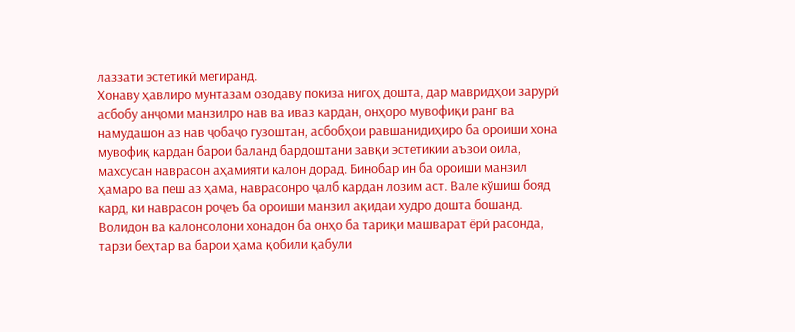лаззати эстетикӣ мегиранд.
Хонаву ҳавлиро мунтазам озодаву покиза нигоҳ дошта, дар мавридҳои зарурӣ асбобу анҷоми манзилро нав ва иваз кардан, онҳоро мувофиқи ранг ва намудашон аз нав ҷобаҷо гузоштан, асбобҳои равшанидиҳиро ба ороиши хона мувофиқ кардан барои баланд бардоштани завқи эстетикии аъзои оила, махсусан наврасон аҳамияти калон дорад. Бинобар ин ба ороиши манзил ҳамаро ва пеш аз ҳама, наврасонро ҷалб кардан лозим аст. Вале кўшиш бояд кард, ки наврасон роҷеъ ба ороиши манзил ақидаи худро дошта бошанд. Волидон ва калонсолони хонадон ба онҳо ба тариқи машварат ёрӣ расонда, тарзи беҳтар ва барои ҳама қобили қабули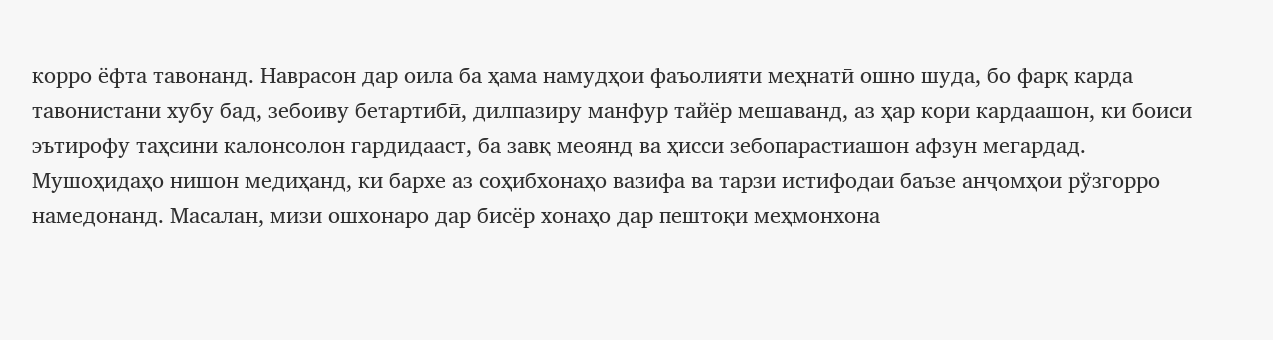корро ёфта тавонанд. Наврасон дар оила ба ҳама намудҳои фаъолияти меҳнатӣ ошно шуда, бо фарқ карда тавонистани хубу бад, зебоиву бетартибӣ, дилпазиру манфур тайёр мешаванд, аз ҳар кори кардаашон, ки боиси эътирофу таҳсини калонсолон гардидааст, ба завқ меоянд ва ҳисси зебопарастиашон афзун мегардад.
Мушоҳидаҳо нишон медиҳанд, ки бархе аз соҳибхонаҳо вазифа ва тарзи истифодаи баъзе анҷомҳои рўзгорро намедонанд. Масалан, мизи ошхонаро дар бисёр хонаҳо дар пештоқи меҳмонхона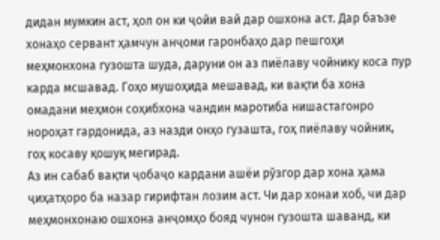дидан мумкин аст, ҳол он ки ҷойи вай дар ошхона аст. Дар баъзе хонаҳо сервант ҳамчун анҷоми гаронбаҳо дар пешгоҳи меҳмонхона гузошта шуда, даруни он аз пиёлаву чойнику коса пур карда мсшавад. Гоҳо мушоҳида мешавад, ки вақти ба хона омадани меҳмон соҳибхона чандин маротиба нишастагонро нороҳат гардонида, аз назди онҳо гузашта, гоҳ пиёлаву чойник, гоҳ косаву қошуқ мегирад.
Аз ин сабаб вақти ҷобаҷо кардани ашёи рўзгор дар хона ҳама ҷиҳатҳоро ба назар гирифтан лозим аст. Чи дар хонаи хоб, чи дар меҳмонхонаю ошхона анҷомҳо бояд чунон гузошта шаванд, ки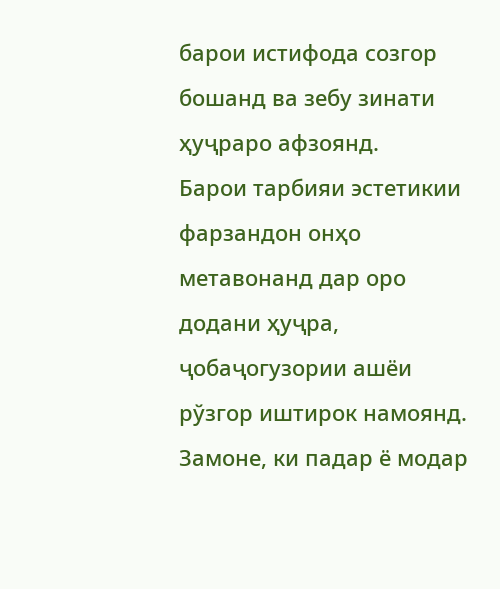барои истифода созгор бошанд ва зебу зинати ҳуҷраро афзоянд.
Барои тарбияи эстетикии фарзандон онҳо метавонанд дар оро додани ҳуҷра, ҷобаҷогузории ашёи рўзгор иштирок намоянд. Замоне, ки падар ё модар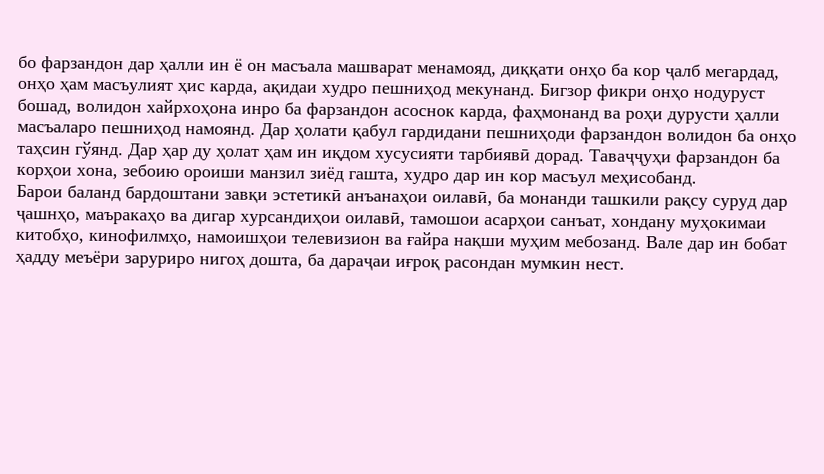бо фарзандон дар ҳалли ин ё он масъала машварат менамояд, диққати онҳо ба кор ҷалб мегардад, онҳо ҳам масъулият ҳис карда, ақидаи худро пешниҳод мекунанд. Бигзор фикри онҳо нодуруст бошад, волидон хайрхоҳона инро ба фарзандон асоснок карда, фаҳмонанд ва роҳи дурусти ҳалли масъаларо пешниҳод намоянд. Дар ҳолати қабул гардидани пешниҳоди фарзандон волидон ба онҳо таҳсин гўянд. Дар ҳар ду ҳолат ҳам ин иқдом хусусияти тарбиявӣ дорад. Таваҷҷуҳи фарзандон ба корҳои хона, зебоию ороиши манзил зиёд гашта, худро дар ин кор масъул меҳисобанд.
Барои баланд бардоштани завқи эстетикӣ анъанаҳои оилавӣ, ба монанди ташкили рақсу суруд дар ҷашнҳо, маъракаҳо ва дигар хурсандиҳои оилавӣ, тамошои асарҳои санъат, хондану муҳокимаи китобҳо, кинофилмҳо, намоишҳои телевизион ва ғайра нақши муҳим мебозанд. Вале дар ин бобат ҳадду меъёри заруриро нигоҳ дошта, ба дараҷаи иғроқ расондан мумкин нест.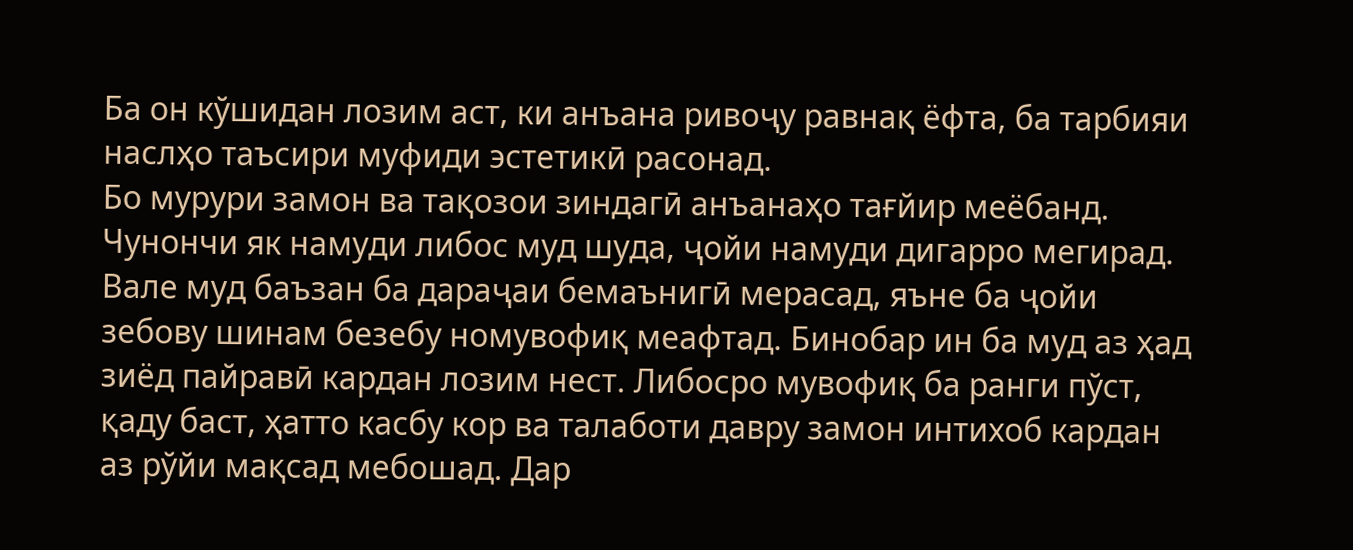Ба он кўшидан лозим аст, ки анъана ривоҷу равнақ ёфта, ба тарбияи наслҳо таъсири муфиди эстетикӣ расонад.
Бо мурури замон ва тақозои зиндагӣ анъанаҳо тағйир меёбанд. Чунончи як намуди либос муд шуда, ҷойи намуди дигарро мегирад. Вале муд баъзан ба дараҷаи бемаънигӣ мерасад, яъне ба ҷойи зебову шинам безебу номувофиқ меафтад. Бинобар ин ба муд аз ҳад зиёд пайравӣ кардан лозим нест. Либосро мувофиқ ба ранги пўст, қаду баст, ҳатто касбу кор ва талаботи давру замон интихоб кардан аз рўйи мақсад мебошад. Дар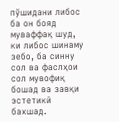пўшидани либос ба он бояд муваффақ шуд, ки либос шинаму зебо, ба синну сол ва фаслҳои сол мувофиқ бошад ва завқи эстетикӣ бахшад.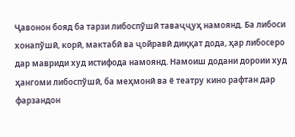Ҷавонон бояд ба тарзи либоспўшӣ таваҷҷуҳ намоянд. Ба либоси хонапўшӣ, корӣ, мактабӣ ва ҷойравӣ диққат дода, ҳар либосеро дар мавриди худ истифода намоянд. Намоиш додани дороии худ ҳангоми либоспўшӣ, ба меҳмонӣ ва ё театру кино рафтан дар фарзандон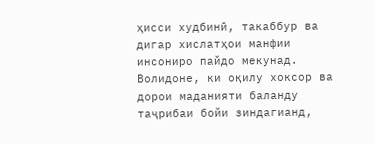ҳисси худбинӣ, такаббур ва дигар хислатҳои манфии инсониро пайдо мекунад.
Волидоне, ки оқилу хоксор ва дорои маданияти баланду таҷрибаи бойи зиндагианд,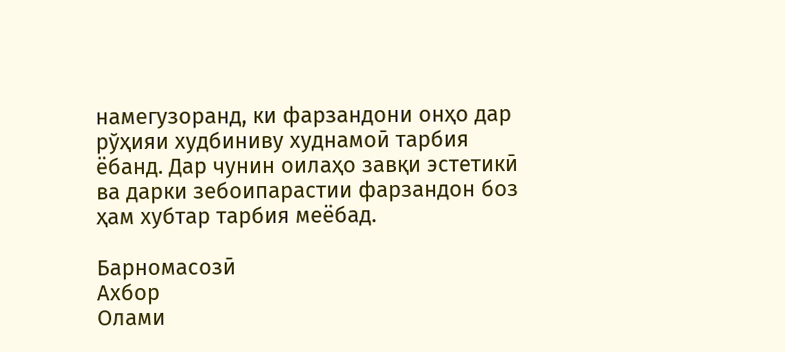намегузоранд, ки фарзандони онҳо дар рўҳияи худбиниву худнамоӣ тарбия ёбанд. Дар чунин оилаҳо завқи эстетикӣ ва дарки зебоипарастии фарзандон боз ҳам хубтар тарбия меёбад.

Барномасозӣ
Ахбор
Олами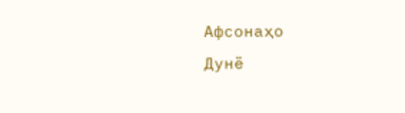Афсонаҳо
Дунё